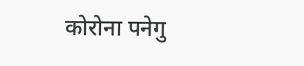कोरोना पनेगु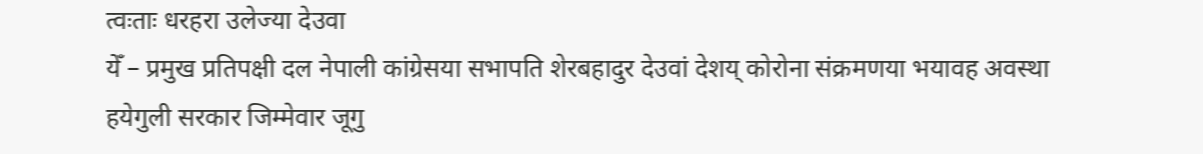त्वःताः धरहरा उलेज्या देउवा
येँ – प्रमुख प्रतिपक्षी दल नेपाली कांग्रेसया सभापति शेरबहादुर देउवां देशय् कोरोना संक्रमणया भयावह अवस्था हयेगुली सरकार जिम्मेवार जूगु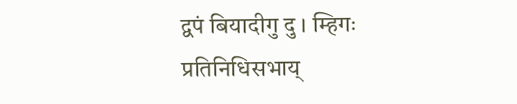द्वपं बियादीगु दु । म्हिगः प्रतिनिधिसभाय्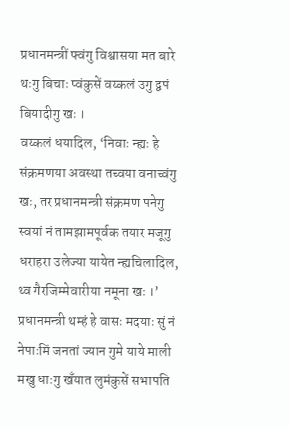प्रधानमन्त्रीं फ्वंगु विश्वासया मत बारे थःगु बिचाः प्वंकुसें वय्कलं उगु द्वपं बियादीगु खः ।
वय्कलं धयादिल, ‘निवाः न्ह्यः हे संक्रमणया अवस्था तच्वया वनाच्वंगु खः, तर प्रधानमन्त्री संक्रमण पनेगु स्वयां नं तामझामपूर्वक तयार मजूगु धराहरा उलेज्या यायेत न्ह्यचिलादिल, थ्व गैरजिम्मेवारीया नमूना खः ।’
प्रधानमन्त्री थम्हं हे वासः मदयाः सुं नं नेपाःमिं जनतां ज्यान गुमे याये माली मखु धाःगु खँयात लुमंकुसें सभापति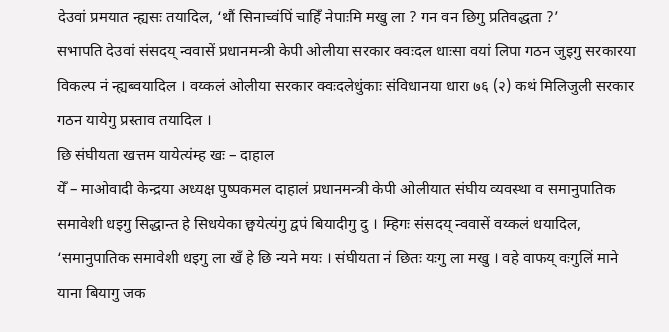देउवां प्रमयात न्ह्यसः तयादिल, ‘थौं सिनाच्वंपिं चाहिँ नेपाःमि मखु ला ? गन वन छिगु प्रतिवद्धता ?’
सभापति देउवां संसदय् न्ववासें प्रधानमन्त्री केपी ओलीया सरकार क्वःदल धाःसा वयां लिपा गठन जुइगु सरकारया विकल्प नं न्ह्यब्वयादिल । वय्कलं ओलीया सरकार क्वःदलेधुंकाः संविधानया धारा ७६ (२) कथं मिलिजुली सरकार गठन यायेगु प्रस्ताव तयादिल ।
छि संघीयता खत्तम यायेत्यंम्ह खः – दाहाल
येँ – माओवादी केन्द्रया अध्यक्ष पुष्पकमल दाहालं प्रधानमन्त्री केपी ओलीयात संघीय व्यवस्था व समानुपातिक समावेशी धइगु सिद्धान्त हे सिधयेका छ्वयेत्यंगु द्वपं बियादीगु दु । म्हिगः संसदय् न्ववासें वय्कलं धयादिल, ‘समानुपातिक समावेशी धइगु ला खँ हे छि न्यने मयः । संघीयता नं छितः यःगु ला मखु । वहे वाफय् वःगुलिं माने याना बियागु जक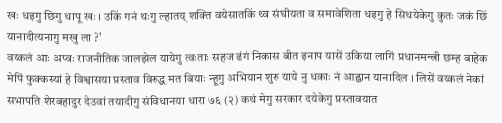खः धइगु छिगु धापू खः । उकिं गनं थःगु ल्हातय् शक्ति वयेसातकिं थ्व संघीयता व समावेशिता धइगु हे सिधयेकेगु कुतः जकं छिं यानादीत्यनागु मखु ला ?’
वय्कलं आः अप्वः राजनीतिक जालझेल यायेगु त्वःताः सहज ढंगं निकास बीत इनाप यासें उकिया लागिं प्रधानमन्त्री छम्ह बाहेक मेपिं फुक्कस्यां हे विश्वासया प्रस्ताव विरुद्ध मत बियाः न्हूगु अभियान शुरु याये नु धकाः नं आह्वान यानादिल । लिसें वय्कलं नेकां सभापति शेरबहादुर देउवां तयादीगु संविधानया धारा ७६ (२) कथं मेगु सरकार दयेकेगु प्रस्तावयात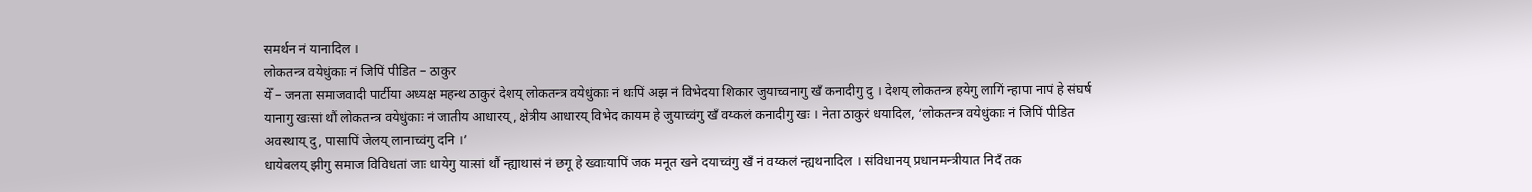समर्थन नं यानादिल ।
लोकतन्त्र वयेधुंकाः नं जिपिं पीडित – ठाकुर
येँ – जनता समाजवादी पार्टीया अध्यक्ष महन्थ ठाकुरं देशय् लोकतन्त्र वयेधुंकाः नं थःपिं अझ नं विभेदया शिकार जुयाच्वनागु खँ कनादीगु दु । देशय् लोकतन्त्र हयेगु लागिं न्हापा नापं हे संघर्ष यानागु खःसां थौं लोकतन्त्र वयेधुंकाः नं जातीय आधारय्, क्षेत्रीय आधारय् विभेद कायम हे जुयाच्वंगु खँ वय्कलं कनादीगु खः । नेता ठाकुरं धयादिल, ‘लोकतन्त्र वयेधुंकाः नं जिपिं पीडित अवस्थाय् दु, पासापिं जेलय् लानाच्वंगु दनि ।’
धायेबलय् झीगु समाज विविधतां जाः धायेगु याःसां थौं न्ह्याथासं नं छगू हे ख्वाःयापिं जक मनूत खने दयाच्वंगु खँ नं वय्कलं न्ह्यथनादिल । संविधानय् प्रधानमन्त्रीयात निदँ तक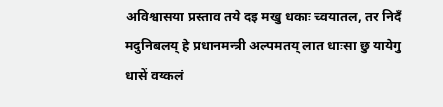अविश्वासया प्रस्ताव तये दइ मखु धकाः च्वयातल, तर निदँ मदुनिबलय् हे प्रधानमन्त्री अल्पमतय् लात धाःसा छु यायेगु धासें वय्कलं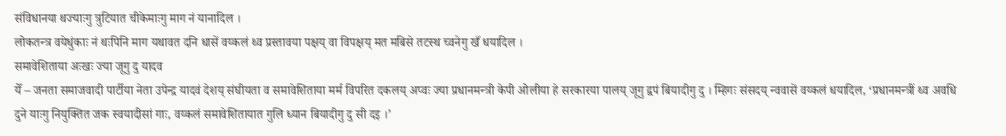संविधानया थज्याःगु त्रुटियात चीकेमाःगु माग नं यानादिल ।
लोकतन्त्र वयेधुंकाः नं थःपिनि माग यथावत दनि धासें वय्कलं थ्व प्रस्तावया पक्षय् वा विपक्षय् मत मबिसे तटस्थ च्वनेगु खँ धयादिल ।
समावेशिताया अःखः ज्या जूगु दु यादव
येँ – जनता समाजवादी पार्टीया नेता उपेन्द्र यादवं देशय् संघीयता व समावेशिताया मर्म विपरित दकलय् अप्वः ज्या प्रधानमन्त्री केपी ओलीया हे सरकारया पालय् जूगु द्वपं बियादीगु दु । म्हिगः संसदय् न्ववासें वय्कलं धयादिल, ‘प्रधानमन्त्रीं थ्व अवधि दुने याःगु नियुक्तित जक स्वयादीसां गाः, वय्कलं समावेशितायात गुलि ध्यान बियादीगु दु सी दइ ।’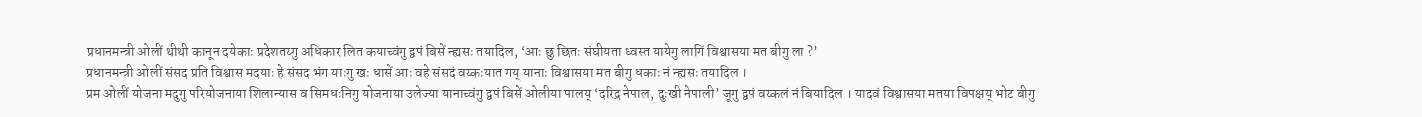प्रधानमन्त्री ओलीं थीथी कानून दयेकाः प्रदेशतय्गु अधिकार लित कयाच्वंगु द्वपं बिसें न्ह्यसः तयादिल, ‘आः छु छितः संघीयता ध्वस्त यायेगु लागिं विश्वासया मत बीगु ला ?’
प्रधानमन्त्री ओलीं संसद प्रति विश्वास मदयाः हे संसद भंग याःगु खः धासें आः वहे संसदं वय्कःयात गय् यानाः विश्वासया मत बीगु धकाः नं न्ह्यसः तयादिल ।
प्रम ओलीं योजना मदुगु परियोजनाया शिलान्यास व सिमधःनिगु योजनाया उलेज्या यानाच्वंगु द्वपं बिसें ओलीया पालय् ‘दरिद्र नेपाल, दुःखी नेपाली’ जूगु द्वपं वय्कलं नं बियादिल । यादवं विश्वासया मतया विपक्षय् भोट बीगु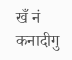खँ नं कनादीगु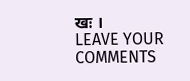खः ।
LEAVE YOUR COMMENTS